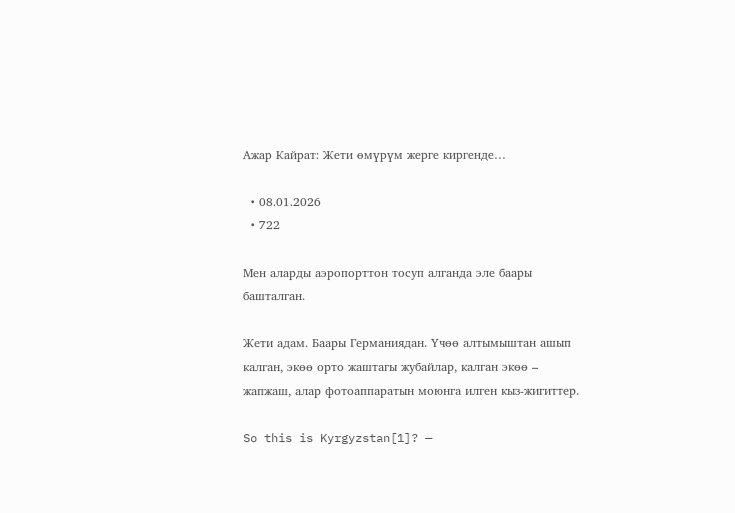Ажар Кайрат: Жети өмүрүм жерге киргенде…

  • 08.01.2026
  • 722

Мен аларды аэропорттон тосуп алганда эле баары башталган.

Жети адам. Баары Германиядан. Үчөө алтымыштан ашып калган, экөө орто жаштагы жубайлар, калган экөө – жапжаш, алар фотоаппаратын моюнга илген кыз-жигиттер.

So this is Kyrgyzstan[1]? —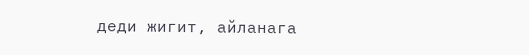деди жигит, айланага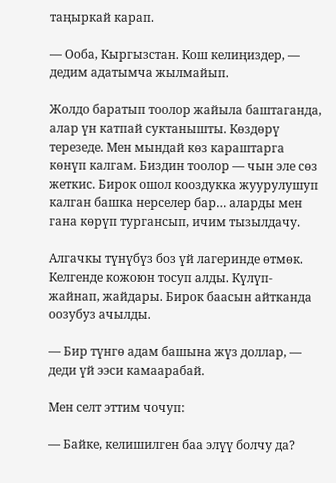таңыркай карап.

— Ооба, Кыргызстан. Кош келиңиздер, — дедим адатымча жылмайып.

Жолдо баратып тоолор жайыла баштаганда, алар үн катпай суктанышты. Көздөрү терезеде. Мен мындай көз караштарга көнүп калгам. Биздин тоолор — чын эле сөз жеткис. Бирок ошол кооздукка жуурулушуп калган башка нерселер бар… аларды мен гана көрүп тургансып, ичим тызылдачу.

Алгачкы түнүбүз боз үй лагеринде өтмөк. Келгенде кожоюн тосуп алды. Күлүп-жайнап, жайдары. Бирок баасын айтканда оозубуз ачылды.

— Бир түнгө адам башына жүз доллар, — деди үй ээси камаарабай.

Мен селт эттим чочуп:

— Байке, келишилген баа элүү болчу да?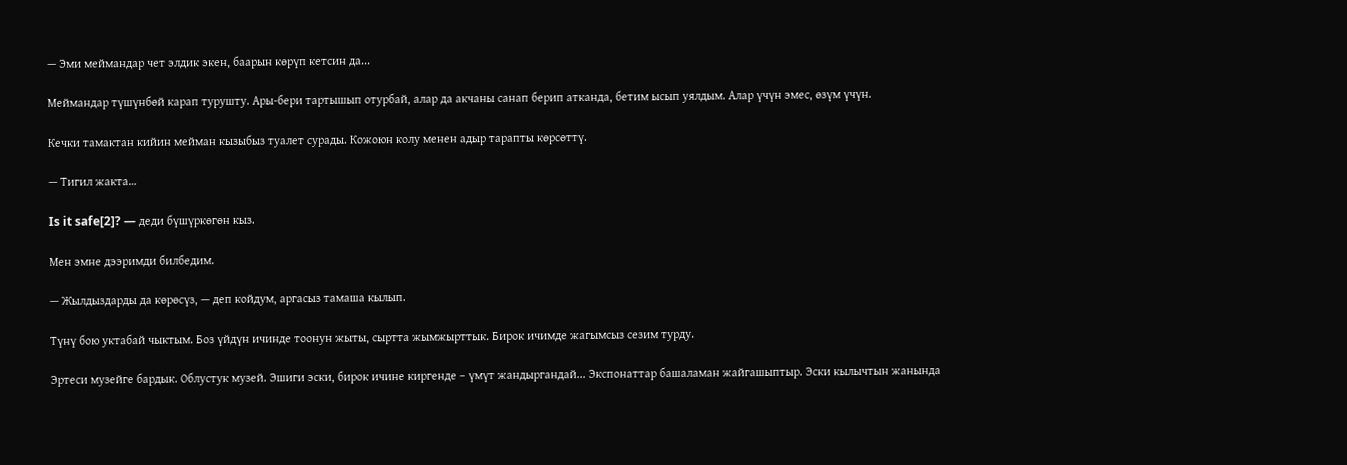— Эми меймандар чет элдик экен, баарын көрүп кетсин да...

Меймандар түшүнбөй карап турушту. Ары-бери тартышып отурбай, алар да акчаны санап берип атканда, бетим ысып уялдым. Алар үчүн эмес, өзүм үчүн.

Кечки тамактан кийин мейман кызыбыз туалет сурады. Кожоюн колу менен адыр тарапты көрсөттү.

— Тигил жакта…

Is it safe[2]? — деди бүшүркөгөн кыз.

Мен эмне дээримди билбедим.

— Жылдыздарды да көрөсүз, — деп койдум, аргасыз тамаша кылып.

Түнү бою уктабай чыктым. Боз үйдүн ичинде тоонун жыты, сыртта жымжырттык. Бирок ичимде жагымсыз сезим турду.

Эртеси музейге бардык. Облустук музей. Эшиги эски, бирок ичине киргенде – үмүт жандыргандай... Экспонаттар башаламан жайгашыптыр. Эски кылычтын жанында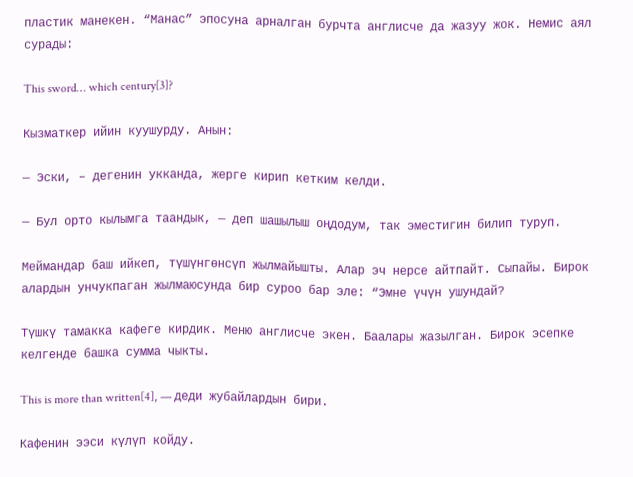пластик манекен. “Манас” эпосуна арналган бурчта англисче да жазуу жок. Немис аял сурады:

This sword… which century[3]?

Кызматкер ийин куушурду. Анын:

— Эски, – дегенин укканда, жерге кирип кетким келди.

— Бул орто кылымга таандык, — деп шашылыш оңдодум, так эместигин билип туруп.

Меймандар баш ийкеп, түшүнгөнсүп жылмайышты. Алар эч нерсе айтпайт. Сыпайы. Бирок алардын унчукпаган жылмаюсунда бир суроо бар эле: “Эмне үчүн ушундай?

Түшкү тамакка кафеге кирдик. Меню англисче экен. Баалары жазылган. Бирок эсепке келгенде башка сумма чыкты.

This is more than written[4], — деди жубайлардын бири.

Кафенин ээси күлүп койду.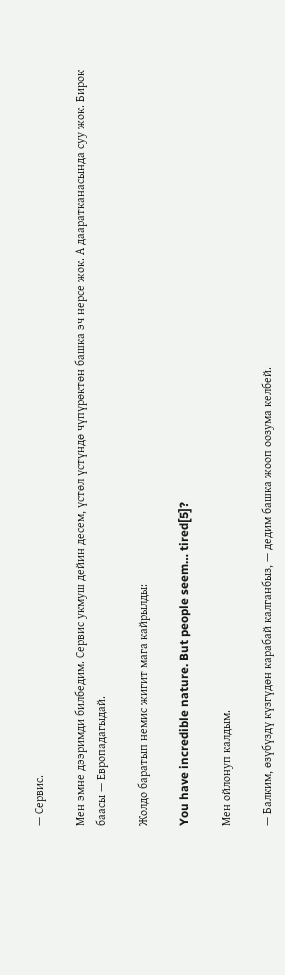— Сервис.

Мен эмне дээримди билбедим. Сервис укмуш дейин десем, үстөл үстүндө чүпүрөктөн башка эч нерсе жок. А дааратканасында суу жок. Бирок баасы — Европадагыдай.

Жолдо баратып немис жигит мага кайрылды:

You have incredible nature. But people seem… tired[5]?

Мен ойлонуп калдым.

— Балким, өзүбүздү күзгүдөн карабай калганбыз, — дедим башка жооп оозума келбей.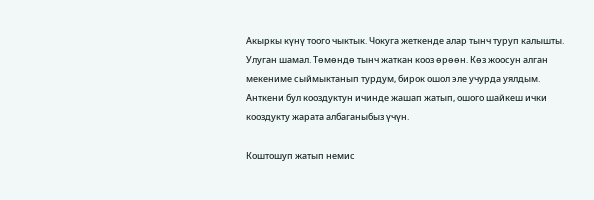Акыркы күнү тоого чыктык. Чокуга жеткенде алар тынч туруп калышты. Улуган шамал. Төмөндө тынч жаткан кооз өрөөн. Көз жоосун алган мекениме сыймыктанып турдум, бирок ошол эле учурда уялдым. Анткени бул кооздуктун ичинде жашап жатып, ошого шайкеш ички кооздукту жарата албаганыбыз үчүн.

Коштошуп жатып немис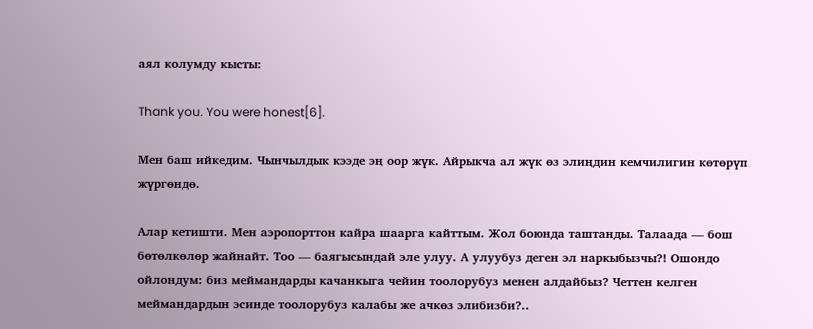аял колумду кысты:

Thank you. You were honest[6].

Мен баш ийкедим. Чынчылдык кээде эң оор жүк. Айрыкча ал жүк өз элиңдин кемчилигин көтөрүп жүргөндө.

Алар кетишти. Мен аэропорттон кайра шаарга кайттым. Жол боюнда таштанды. Талаада — бош бөтөлкөлөр жайнайт. Тоо — баягысындай эле улуу. А улуубуз деген эл наркыбызчы?! Ошондо ойлондум: биз меймандарды качанкыга чейин тоолорубуз менен алдайбыз? Четтен келген меймандардын эсинде тоолорубуз калабы же ачкөз элибизби?..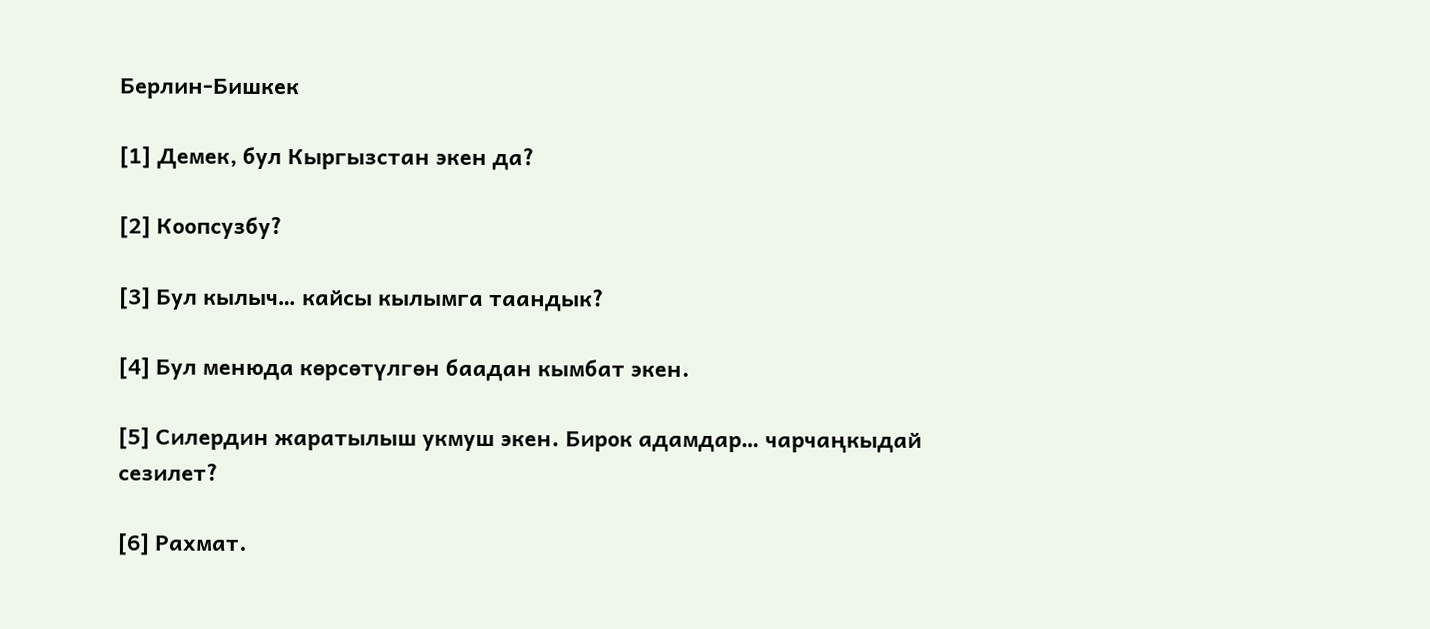Берлин-Бишкек

[1] Демек, бул Кыргызстан экен да?

[2] Коопсузбу?

[3] Бул кылыч… кайсы кылымга таандык?

[4] Бул менюда көрсөтүлгөн баадан кымбат экен.

[5] Силердин жаратылыш укмуш экен. Бирок адамдар… чарчаңкыдай сезилет?

[6] Рахмат.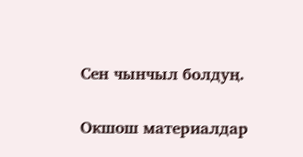Сен чынчыл болдуң.

Окшош материалдар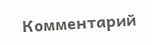Комментарий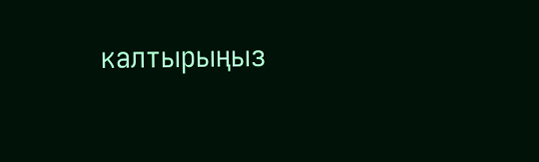калтырыңыз